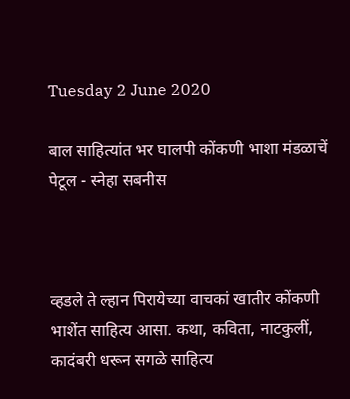Tuesday 2 June 2020

बाल साहित्यांत भर घालपी कोंकणी भाशा मंडळाचें पेटूल - स्नेहा सबनीस



व्हडले ते ल्हान पिरायेच्या वाचकां खातीर कोंकणी भाशेंत साहित्य आसा. कथा, कविता, नाटकुलीं, कादंबरी धरून सगळे साहित्य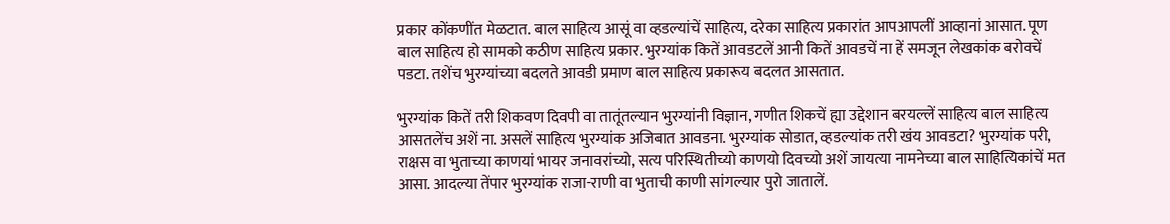प्रकार कोंकणींत मेळटात. बाल साहित्य आसूं वा व्हडल्यांचें साहित्य, दरेका साहित्य प्रकारांत आपआपलीं आव्हानां आसात. पूण बाल साहित्य हो सामको कठीण साहित्य प्रकार. भुरग्यांक कितें आवडटलें आनी कितें आवडचें ना हें समजून लेखकांक बरोवचें पडटा. तशेंच भुरग्यांच्या बदलते आवडी प्रमाण बाल साहित्य प्रकारूय बदलत आसतात.

भुरग्यांक कितें तरी शिकवण दिवपी वा तातूंतल्यान भुरग्यांनी विज्ञान, गणीत शिकचें ह्या उद्देशान बरयल्लें साहित्य बाल साहित्य आसतलेंच अशें ना. असलें साहित्य भुरग्यांक अजिबात आवडना. भुरग्यांक सोडात, व्हडल्यांक तरी खंय आवडटा? भुरग्यांक परी, राक्षस वा भुताच्या काणयां भायर जनावरांच्यो, सत्य परिस्थितीच्यो काणयो दिवच्यो अशें जायत्या नामनेच्या बाल साहित्यिकांचें मत आसा. आदल्या तेंपार भुरग्यांक राजा-राणी वा भुताची काणी सांगल्यार पुरो जातालें.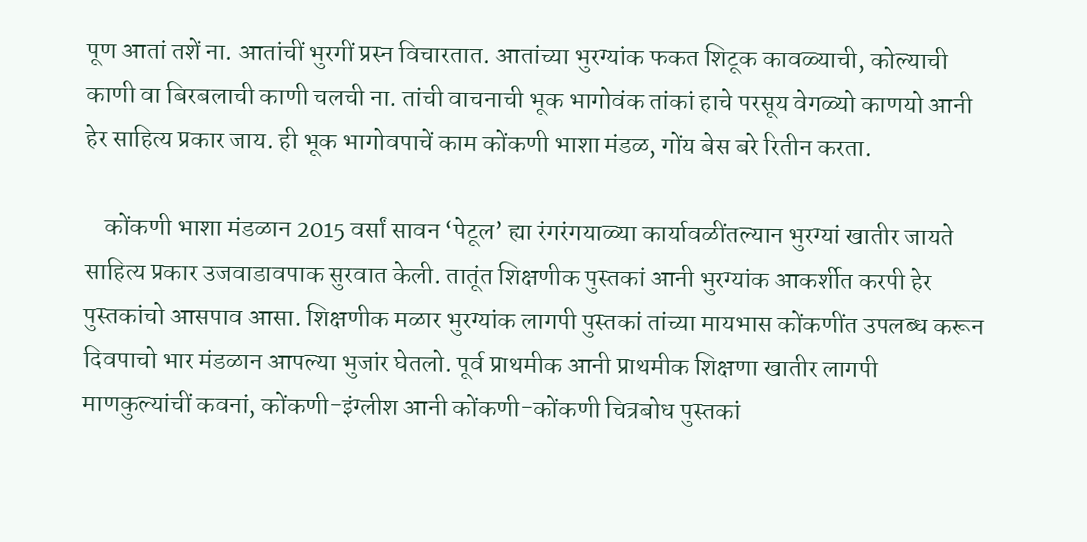पूण आतां तशें ना. आतांचीं भुरगीं प्रस्न विचारतात. आतांच्या भुरग्यांक फकत शिटूक कावळ्याची, कोल्याची काणी वा बिरबलाची काणी चलची ना. तांची वाचनाची भूक भागोवंक तांकां हाचे परसूय वेगळ्यो काणयो आनी हेर साहित्य प्रकार जाय. ही भूक भागोवपाचें काम कोंकणी भाशा मंडळ, गोंय बेस बरे रितीन करता.

    कोंकणी भाशा मंडळान 2015 वर्सां सावन ‘पेटूल’ ह्या रंगरंगयाळ्या कार्यावळींतल्यान भुरग्यां खातीर जायते साहित्य प्रकार उजवाडावपाक सुरवात केली. तातूंत शिक्षणीक पुस्तकां आनी भुरग्यांक आकर्शीत करपी हेर पुस्तकांचो आसपाव आसा. शिक्षणीक मळार भुरग्यांक लागपी पुस्तकां तांच्या मायभास कोंकणींत उपलब्ध करून दिवपाचो भार मंडळान आपल्या भुजांर घेतलो. पूर्व प्राथमीक आनी प्राथमीक शिक्षणा खातीर लागपी माणकुल्यांचीं कवनां, कोंकणी-इंग्लीश आनी कोंकणी-कोंकणी चित्रबोध पुस्तकां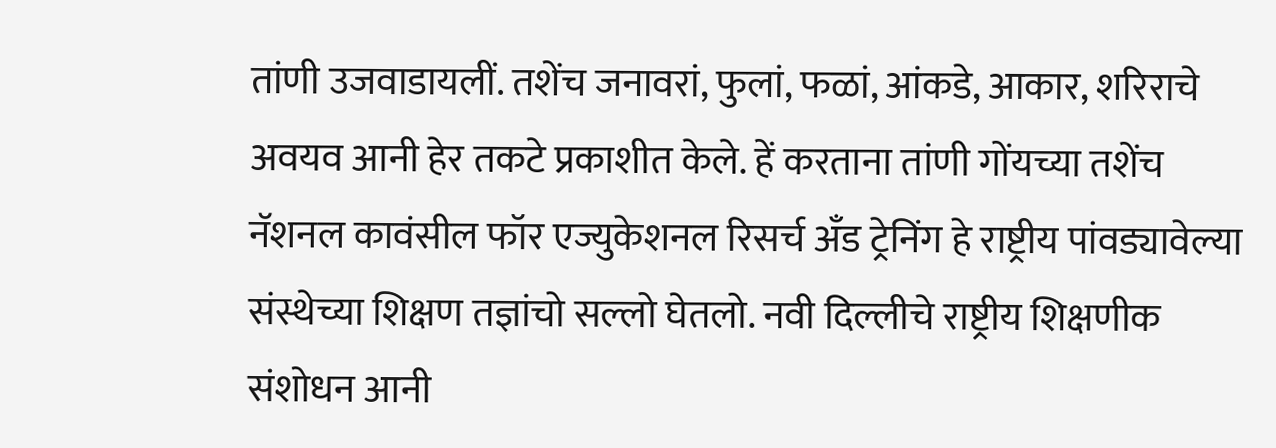तांणी उजवाडायलीं. तशेंच जनावरां, फुलां, फळां, आंकडे, आकार, शरिराचे अवयव आनी हेर तकटे प्रकाशीत केले. हें करताना तांणी गोंयच्या तशेंच नॅशनल कावंसील फॉर एज्युकेशनल रिसर्च अँड ट्रेनिंग हे राष्ट्रीय पांवड्यावेल्या संस्थेच्या शिक्षण तज्ञांचो सल्लो घेतलो. नवी दिल्लीचे राष्ट्रीय शिक्षणीक संशोधन आनी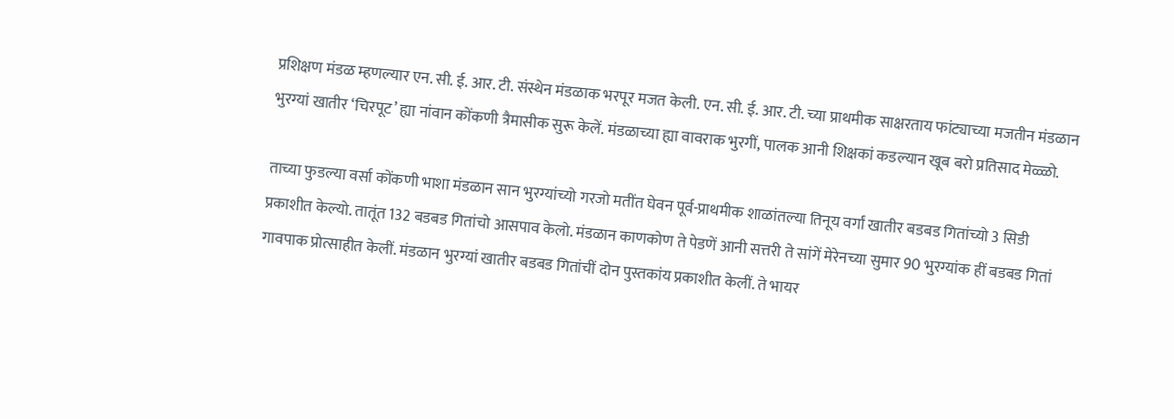प्रशिक्षण मंडळ म्हणल्यार एन. सी. ई. आर. टी. संस्थेन मंडळाक भरपूर मजत केली. एन. सी. ई. आर. टी. च्या प्राथमीक साक्षरताय फांट्याच्या मजतीन मंडळान भुरग्यां खातीर ‘चिरपूट’ ह्या नांवान कोंकणी त्रैमासीक सुरू केलें. मंडळाच्या ह्या वावराक भुरगीं, पालक आनी शिक्षकां कडल्यान खूब बरो प्रतिसाद मेळ्ळो.

ताच्या फुडल्या वर्सा कोंकणी भाशा मंडळान सान भुरग्यांच्यो गरजो मतींत घेवन पूर्व-प्राथमीक शाळांतल्या तिनूय वर्गां खातीर बडबड गितांच्यो 3 सिडी प्रकाशीत केल्यो. तातूंत 132 बडबड गितांचो आसपाव केलो. मंडळान काणकोण ते पेडणें आनी सत्तरी ते सांगें मेरेनच्या सुमार 90 भुरग्यांक हीं बडबड गितां गावपाक प्रोत्साहीत केलीं. मंडळान भुरग्यां खातीर बडबड गितांचीं दोन पुस्तकांय प्रकाशीत केलीं. ते भायर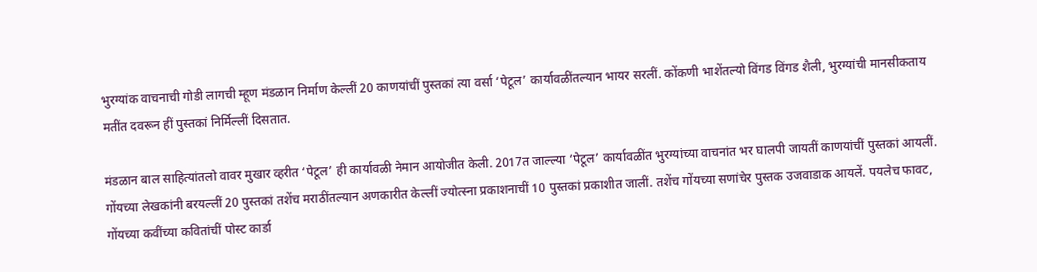भुरग्यांक वाचनाची गोडी लागची म्हूण मंडळान निर्माण केल्लीं 20 काणयांचीं पुस्तकां त्या वर्सा ‘पेटूल’ कार्यावळींतल्यान भायर सरलीं. कोंकणी भाशेंतल्यो विंगड विंगड शैली, भुरग्यांची मानसीकताय मतींत दवरून हीं पुस्तकां निर्मिल्लीं दिसतात.

मंडळान बाल साहित्यांतलो वावर मुखार व्हरीत ‘पेटूल’ ही कार्यावळी नेमान आयोजीत केली. 2017त जाल्ल्या ‘पेटूल’ कार्यावळींत भुरग्यांच्या वाचनांत भर घालपी जायतीं काणयांचीं पुस्तकां आयलीं. गोंयच्या लेखकांनी बरयल्लीं 20 पुस्तकां तशेंच मराठींतल्यान अणकारीत केल्लीं ज्योत्स्ना प्रकाशनाचीं 10 पुस्तकां प्रकाशीत जालीं. तशेंच गोंयच्या सणांचेर पुस्तक उजवाडाक आयलें. पयलेच फावट, गोंयच्या कवींच्या कवितांचीं पोस्ट कार्डा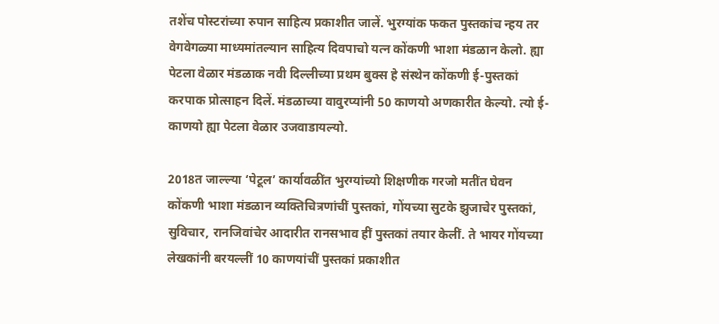तशेंच पोस्टरांच्या रुपान साहित्य प्रकाशीत जालें. भुरग्यांक फकत पुस्तकांच न्हय तर वेगवेगळ्या माध्यमांतल्यान साहित्य दिवपाचो यत्न कोंकणी भाशा मंडळान केलो. ह्या पेटला वेळार मंडळाक नवी दिल्लीच्या प्रथम बुक्स हे संस्थेन कोंकणी ई-पुस्तकां करपाक प्रोत्साहन दिलें. मंडळाच्या वावुरप्यांनी 50 काणयो अणकारीत केल्यो. त्यो ई-काणयो ह्या पेटला वेळार उजवाडायल्यो.

2018त जाल्ल्या ‘पेटूल’ कार्यावळींत भुरग्यांच्यो शिक्षणीक गरजो मतींत घेवन कोंकणी भाशा मंडळान व्यक्तिचित्रणांचीं पुस्तकां, गोंयच्या सुटके झुजाचेर पुस्तकां, सुविचार, रानजिवांचेर आदारीत रानसभाव हीं पुस्तकां तयार केलीं. ते भायर गोंयच्या लेखकांनी बरयल्लीं 10 काणयांचीं पुस्तकां प्रकाशीत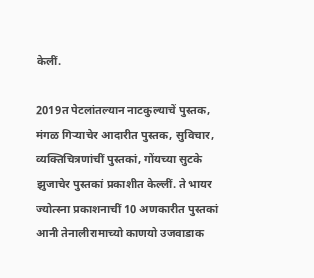केलीं.

2019त पेटलांतल्यान नाटकुल्याचें पुस्तक, मंगळ गिर्‍याचेर आदारीत पुस्तक, सुविचार, व्यक्तिचित्रणांचीं पुस्तकां, गोंयच्या सुटके झुजाचेर पुस्तकां प्रकाशीत केल्लीं. ते भायर ज्योत्स्ना प्रकाशनाचीं 10 अणकारीत पुस्तकां आनी तेनालीरामाच्यो काणयो उजवाडाक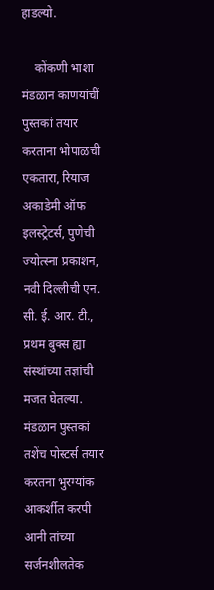हाडल्यो.

    कोंकणी भाशा मंडळान काणयांचीं पुस्तकां तयार करताना भोपाळची एकतारा, रियाज अकाडेमी ऑफ इलस्ट्रेटर्स, पुणेची ज्योत्स्ना प्रकाशन, नवी दिल्लीची एन. सी. ई. आर. टी., प्रथम बुक्स ह्या संस्थांच्या तज्ञांची मजत घेतल्या. मंडळान पुस्तकां तशेंच पोस्टर्स तयार करतना भुरग्यांक आकर्शीत करपी आनी तांच्या सर्जनशीलतेक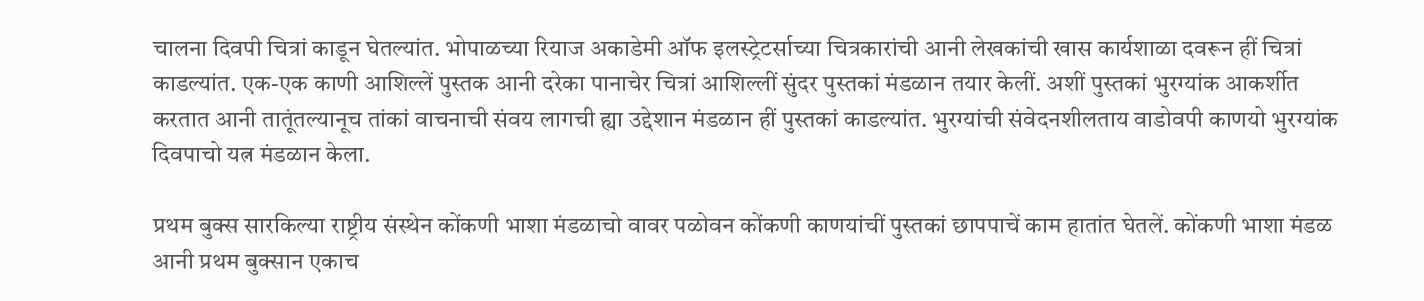चालना दिवपी चित्रां काडून घेतल्यांत. भोपाळच्या रियाज अकाडेमी ऑफ इलस्ट्रेटर्साच्या चित्रकारांची आनी लेखकांची खास कार्यशाळा दवरून हीं चित्रां काडल्यांत. एक-एक काणी आशिल्लें पुस्तक आनी दरेका पानाचेर चित्रां आशिल्लीं सुंदर पुस्तकां मंडळान तयार केलीं. अशीं पुस्तकां भुरग्यांक आकर्शीत करतात आनी तातूंतल्यानूच तांकां वाचनाची संवय लागची ह्या उद्देशान मंडळान हीं पुस्तकां काडल्यांत. भुरग्यांची संवेदनशीलताय वाडोवपी काणयो भुरग्यांक दिवपाचो यत्न मंडळान केला.

प्रथम बुक्स सारकिल्या राष्ट्रीय संस्थेन कोंकणी भाशा मंडळाचो वावर पळोवन कोंकणी काणयांचीं पुस्तकां छापपाचें काम हातांत घेतलें. कोंकणी भाशा मंडळ आनी प्रथम बुक्सान एकाच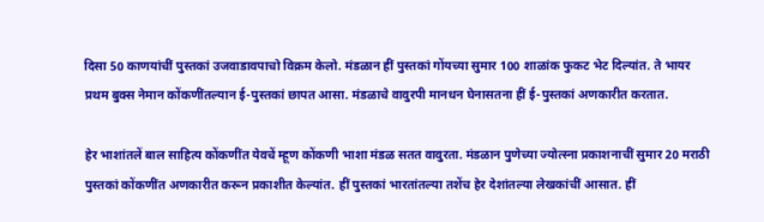दिसा 50 काणयांचीं पुस्तकां उजवाडावपाचो विक्रम केलो. मंडळान हीं पुस्तकां गोंयच्या सुमार 100 शाळांक फुकट भेट दिल्यांत. ते भायर प्रथम बुक्स नेमान कोंकणींतल्यान ई-पुस्तकां छापत आसा. मंडळाचे वावुरपी मानधन घेनासतना हीं ई-पुस्तकां अणकारीत करतात.

हेर भाशांतलें बाल साहित्य कोंकणींत येवचें म्हूण कोंकणी भाशा मंडळ सतत वावुरता. मंडळान पुणेच्या ज्योत्स्ना प्रकाशनाचीं सुमार 20 मराठी पुस्तकां कोंकणींत अणकारीत करून प्रकाशीत केल्यांत. हीं पुस्तकां भारतांतल्या तशेंच हेर देशांतल्या लेखकांचीं आसात. हीं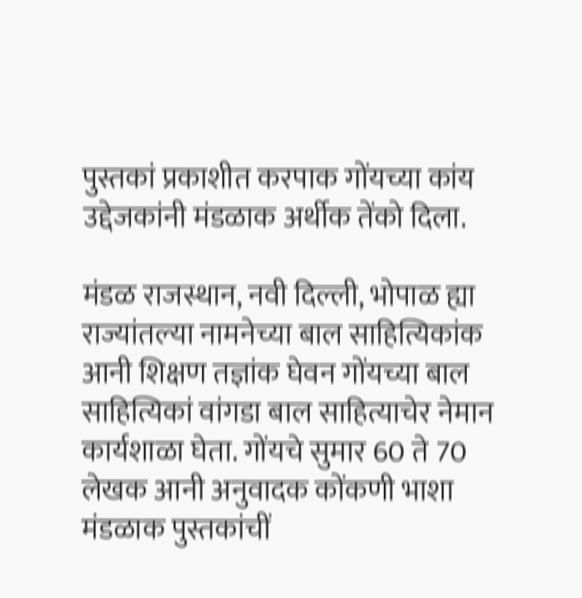पुस्तकां प्रकाशीत करपाक गोंयच्या कांय उद्देजकांनी मंडळाक अर्थीक तेंको दिला.

मंडळ राजस्थान, नवी दिल्ली, भोपाळ ह्या राज्यांतल्या नामनेच्या बाल साहित्यिकांक आनी शिक्षण तज्ञांक घेवन गोंयच्या बाल साहित्यिकां वांगडा बाल साहित्याचेर नेमान कार्यशाळा घेता. गोंयचे सुमार 60 ते 70 लेखक आनी अनुवादक कोंकणी भाशा मंडळाक पुस्तकांचीं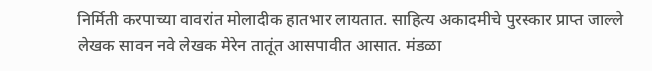निर्मिती करपाच्या वावरांत मोलादीक हातभार लायतात. साहित्य अकादमीचे पुरस्कार प्राप्त जाल्ले लेखक सावन नवे लेखक मेरेन तातूंत आसपावीत आसात. मंडळा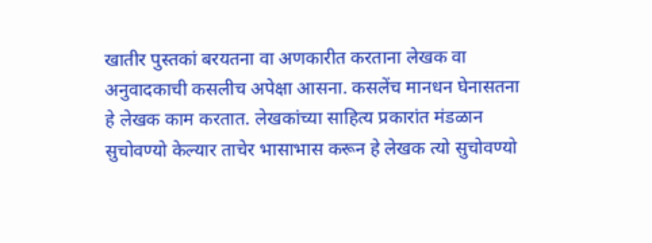खातीर पुस्तकां बरयतना वा अणकारीत करताना लेखक वा अनुवादकाची कसलीच अपेक्षा आसना. कसलेंच मानधन घेनासतना हे लेखक काम करतात. लेखकांच्या साहित्य प्रकारांत मंडळान सुचोवण्यो केल्यार ताचेर भासाभास करून हे लेखक त्यो सुचोवण्यो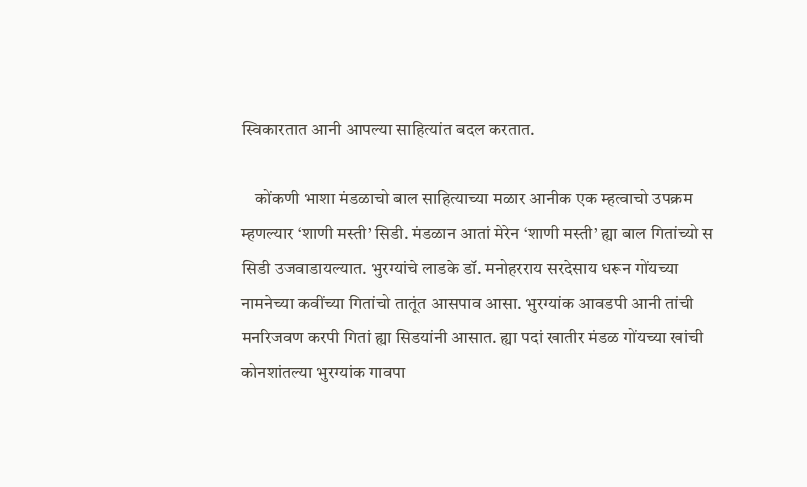स्विकारतात आनी आपल्या साहित्यांत बदल करतात.

    कोंकणी भाशा मंडळाचो बाल साहित्याच्या मळार आनीक एक म्हत्वाचो उपक्रम म्हणल्यार ‘शाणी मस्ती’ सिडी. मंडळान आतां मेरेन ‘शाणी मस्ती’ ह्या बाल गितांच्यो स सिडी उजवाडायल्यात. भुरग्यांचे लाडके डॉ. मनोहरराय सरदेसाय धरून गोंयच्या नामनेच्या कवींच्या गितांचो तातूंत आसपाव आसा. भुरग्यांक आवडपी आनी तांची मनरिजवण करपी गितां ह्या सिडयांनी आसात. ह्या पदां खातीर मंडळ गोंयच्या खांची कोनशांतल्या भुरग्यांक गावपा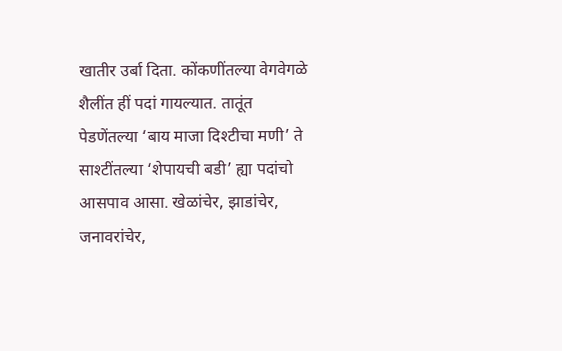खातीर उर्बा दिता. कोंकणींतल्या वेगवेगळे शैलींत हीं पदां गायल्यात. तातूंत पेडणेंतल्या ‘बाय माजा दिश्टीचा मणी’ ते साश्टींतल्या ‘शेपायची बडी’ ह्या पदांचो आसपाव आसा. खेळांचेर, झाडांचेर, जनावरांचेर,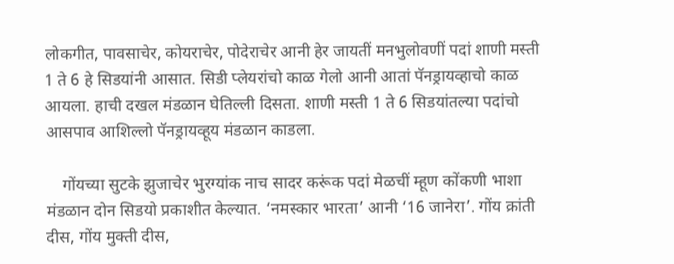लोकगीत, पावसाचेर, कोयराचेर, पोदेराचेर आनी हेर जायतीं मनभुलोवणीं पदां शाणी मस्ती 1 ते 6 हे सिडयांनी आसात. सिडी प्लेयरांचो काळ गेलो आनी आतां पॅनड्रायव्हाचो काळ आयला. हाची दखल मंडळान घेतिल्ली दिसता. शाणी मस्ती 1 ते 6 सिडयांतल्या पदांचो आसपाव आशिल्लो पॅनड्रायव्हूय मंडळान काडला.

    गोंयच्या सुटके झुजाचेर भुरग्यांक नाच सादर करूंक पदां मेळचीं म्हूण कोंकणी भाशा मंडळान दोन सिडयो प्रकाशीत केल्यात. ‘नमस्कार भारता’ आनी ‘16 जानेरा’. गोंय क्रांती दीस, गोंय मुक्ती दीस,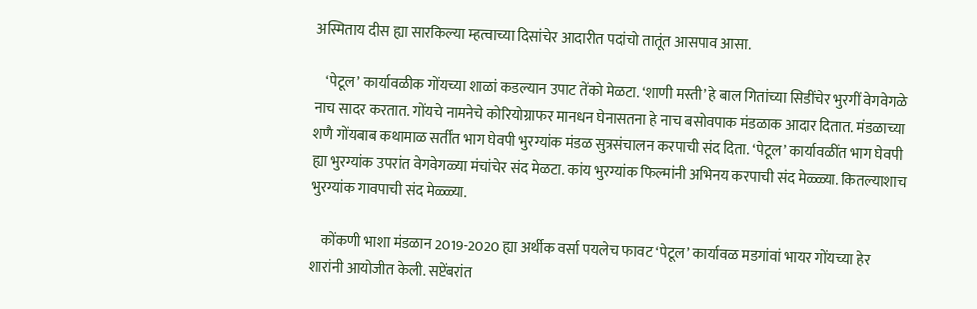अस्मिताय दीस ह्या सारकिल्या म्हत्वाच्या दिसांचेर आदारीत पदांचो तातूंत आसपाव आसा.

    ‘पेटूल’ कार्यावळीक गोंयच्या शाळां कडल्यान उपाट तेंको मेळटा. ‘शाणी मस्ती’ हे बाल गितांच्या सिडींचेर भुरगीं वेगवेगळे नाच सादर करतात. गोंयचे नामनेचे कोरियोग्राफर मानधन घेनासतना हे नाच बसोवपाक मंडळाक आदार दितात. मंडळाच्या शणै गोंयबाब कथामाळ सर्तींत भाग घेवपी भुरग्यांक मंडळ सुत्रसंचालन करपाची संद दिता. ‘पेटूल’ कार्यावळींत भाग घेवपी ह्या भुरग्यांक उपरांत वेगवेगळ्या मंचांचेर संद मेळटा. कांय भुरग्यांक फिल्मांनी अभिनय करपाची संद मेळ्ळ्या. कितल्याशाच भुरग्यांक गावपाची संद मेळ्ळ्या.

    कोंकणी भाशा मंडळान 2019-2020 ह्या अर्थीक वर्सा पयलेच फावट ‘पेटूल’ कार्यावळ मडगांवां भायर गोंयच्या हेर शारांनी आयोजीत केली. सप्टेंबरांत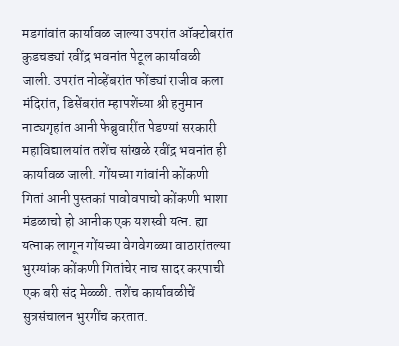मडगांवांत कार्यावळ जाल्या उपरांत ऑक्टोबरांत कुडचड्यां रवींद्र भवनांत पेटूल कार्यावळी जाली. उपरांत नोव्हेंबरांत फोंड्यां राजीव कला मंदिरांत, डिसेंबरांत म्हापशेंच्या श्री हनुमान नाट्यगृहांत आनी फेब्रुवारींत पेडण्यां सरकारी महाविद्यालयांत तशेंच सांखळे रवींद्र भवनांत ही कार्यावळ जाली. गोंयच्या गांवांनी कोंकणी गितां आनी पुस्तकां पावोवपाचो कोंकणी भाशा मंडळाचो हो आनीक एक यशस्वी यत्न. ह्या यत्नाक लागून गोंयच्या वेगवेगळ्या वाठारांतल्या भुरग्यांक कोंकणी गितांचेर नाच सादर करपाची एक बरी संद मेळ्ळी. तशेंच कार्यावळीचें सुत्रसंचालन भुरगींच करतात.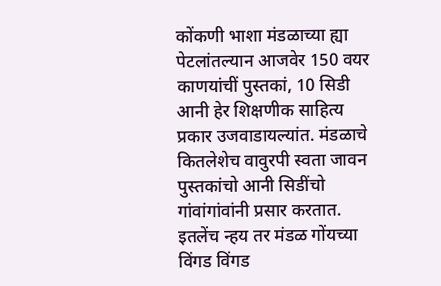कोंकणी भाशा मंडळाच्या ह्या पेटलांतल्यान आजवेर 150 वयर काणयांचीं पुस्तकां, 10 सिडी आनी हेर शिक्षणीक साहित्य प्रकार उजवाडायल्यांत. मंडळाचे कितलेशेच वावुरपी स्वता जावन पुस्तकांचो आनी सिडींचो गांवांगांवांनी प्रसार करतात. इतलेंच न्हय तर मंडळ गोंयच्या विंगड विंगड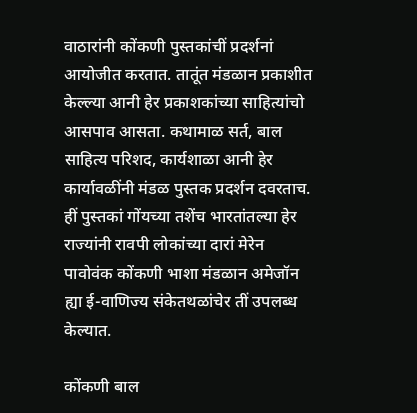वाठारांनी कोंकणी पुस्तकांचीं प्रदर्शनां आयोजीत करतात. तातूंत मंडळान प्रकाशीत केल्ल्या आनी हेर प्रकाशकांच्या साहित्यांचो आसपाव आसता. कथामाळ सर्त, बाल साहित्य परिशद, कार्यशाळा आनी हेर कार्यावळींनी मंडळ पुस्तक प्रदर्शन दवरताच. हीं पुस्तकां गोंयच्या तशेंच भारतांतल्या हेर राज्यांनी रावपी लोकांच्या दारां मेरेन पावोवंक कोंकणी भाशा मंडळान अमेजॉन ह्या ई-वाणिज्य संकेतथळांचेर तीं उपलब्ध केल्यात.

कोंकणी बाल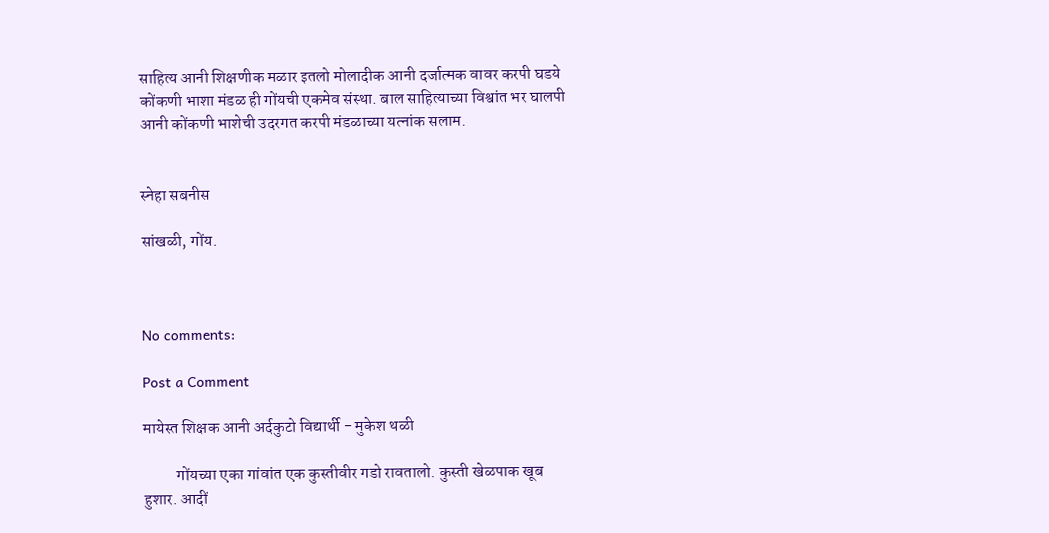साहित्य आनी शिक्षणीक मळार इतलो मोलादीक आनी दर्जात्मक वावर करपी घडये कोंकणी भाशा मंडळ ही गोंयची एकमेव संस्था. बाल साहित्याच्या विश्वांत भर घालपी आनी कोंकणी भाशेची उदरगत करपी मंडळाच्या यत्नांक सलाम.


स्नेहा सबनीस

सांखळी, गोंय.



No comments:

Post a Comment

मायेस्त शिक्षक आनी अर्दकुटो विद्यार्थी - मुकेश थळी

          गोंयच्या एका गांवांत एक कुस्तीवीर गडो रावतालो. कुस्ती खेळपाक खूब हुशार. आदीं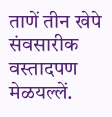ताणें तीन खेपे संवसारीक वस्तादपण मेळयल्लें.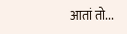आतां तो...